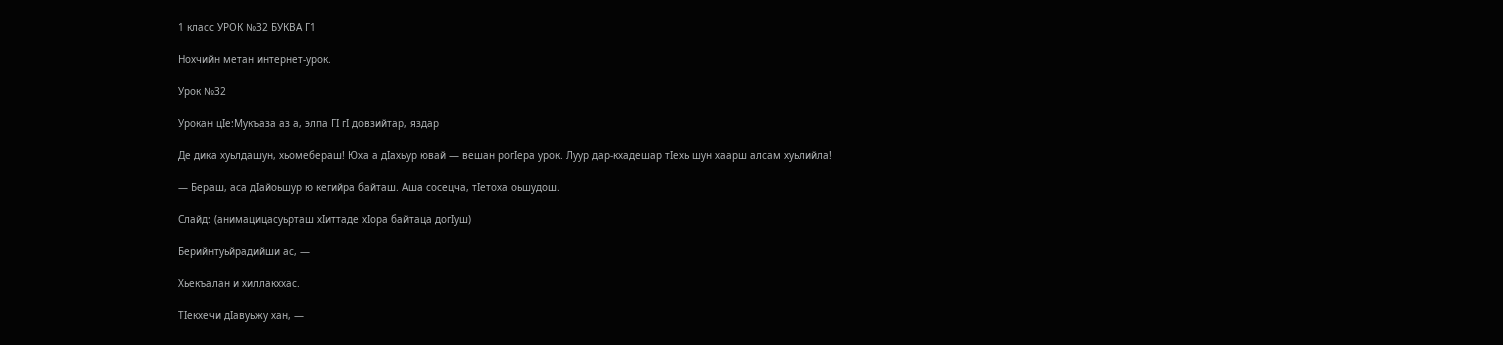1 класс УРОК №32 БУКВА Г1

Нохчийн метан интернет-урок.

Урок №32

Урокан цIе:Мукъаза аз а, элпа ГI гI довзийтар, яздар

Де дика хуьлдашун, хьомебераш! Юха а дIахьур ювай — вешан рогIера урок. Луур дар-кхадешар тIехь шун хаарш алсам хуьлийла!

— Бераш, аса дIайоьшур ю кегийра байташ. Аша сосецча, тIетоха оьшудош.

Слайд: (анимацицасуьрташ хIиттаде хIора байтаца догIуш)

Берийнтуьйрадийши ас, —

Хьекъалан и хиллакххас.

ТIекхечи дIавуьжу хан, —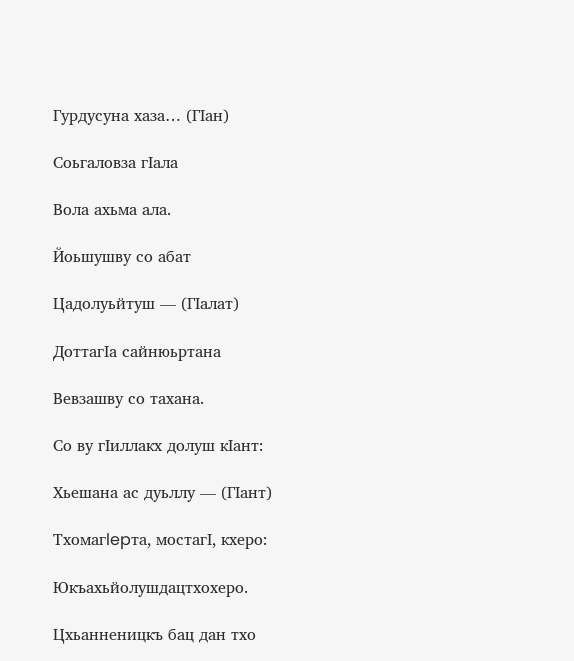Гурдусуна хаза… (ГIан)

Соьгаловза гIала

Вола ахьма ала.

Йоьшушву со абат

Цадолуьйтуш — (ГIалат)

ДоттагIа сайнюьртана

Вевзашву со тахана.

Со ву гIиллакх долуш кIант:

Хьешана ас дуьллу — (ГIант)

Тхомагlepтa, мостагI, кхеро:

Юкъахьйолушдацтхохеро.

Цхьанненицкъ бац дан тхо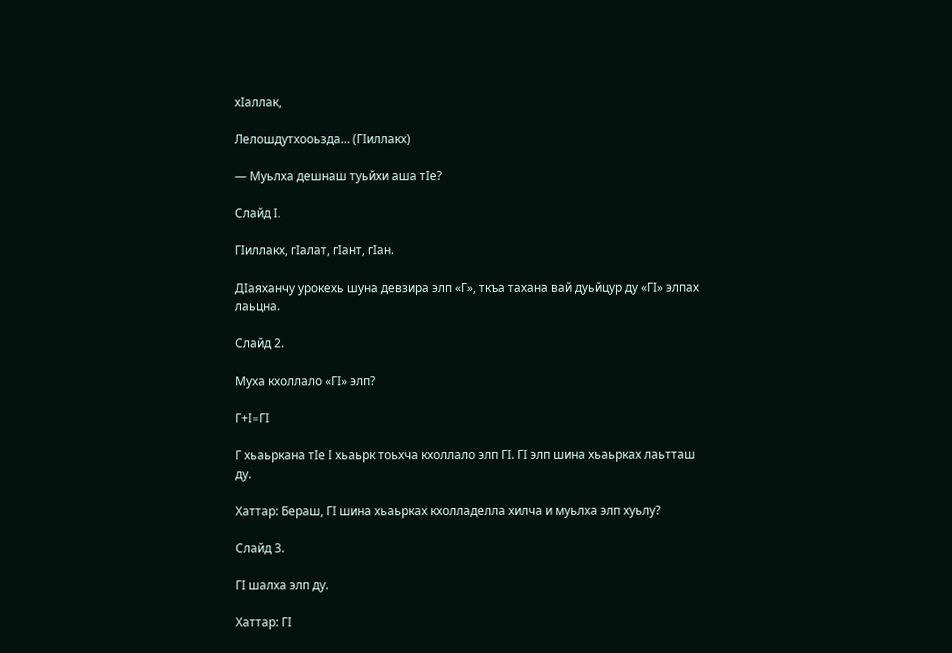хIаллак,

Лелошдутхооьзда… (ГIиллакх)

— Муьлха дешнаш туьйхи аша тIе?

Слайд I.

ГIиллакх, гIалат, гIант, гIан.

ДIаяханчу урокехь шуна девзира элп «Г», ткъа тахана вай дуьйцур ду «ГI» элпах лаьцна.

Слайд 2.

Муха кхоллало «ГI» элп?

Г+I=ГI

Г хьаьркана тIе I хьаьрк тоьхча кхоллало элп ГI. ГI элп шина хьаьрках лаьтташ ду.

Хаттар: Бераш, ГI шина хьаьрках кхолладелла хилча и муьлха элп хуьлу?

Слайд 3.

ГI шалха элп ду.

Хаттар: ГI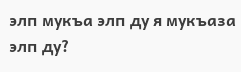элп мукъа элп ду я мукъаза элп ду?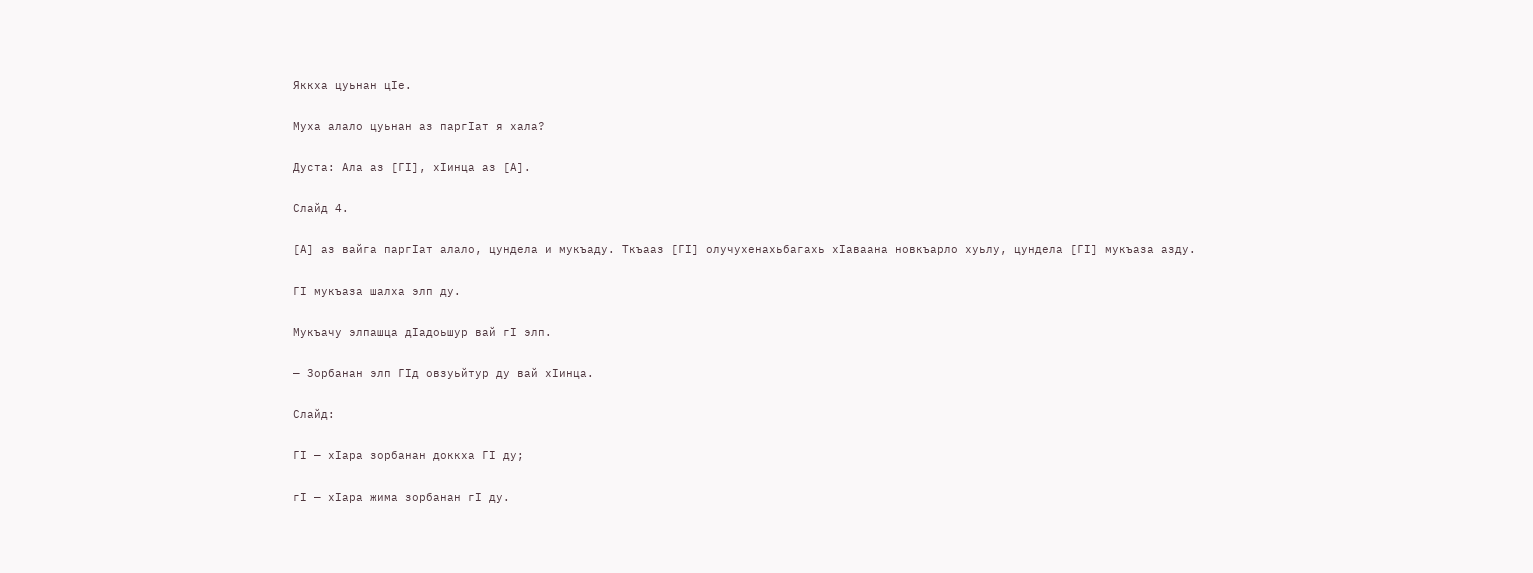Яккха цуьнан цIе.

Муха алало цуьнан аз паргIат я хала?

Дуста: Ала аз [ГI], хIинца аз [А].

Слайд 4.

[А] аз вайга паргIат алало, цундела и мукъаду. Ткъааз [ГI] олучухенахьбагахь хIаваана новкъарло хуьлу, цундела [ГI] мукъаза азду.

ГI мукъаза шалха элп ду.

Мукъачу элпашца дIадоьшур вай гI элп.

— Зорбанан элп ГIд овзуьйтур ду вай хIинца.

Слайд:

ГI — хIара зорбанан доккха ГI ду;

гI — хIара жима зорбанан гI ду.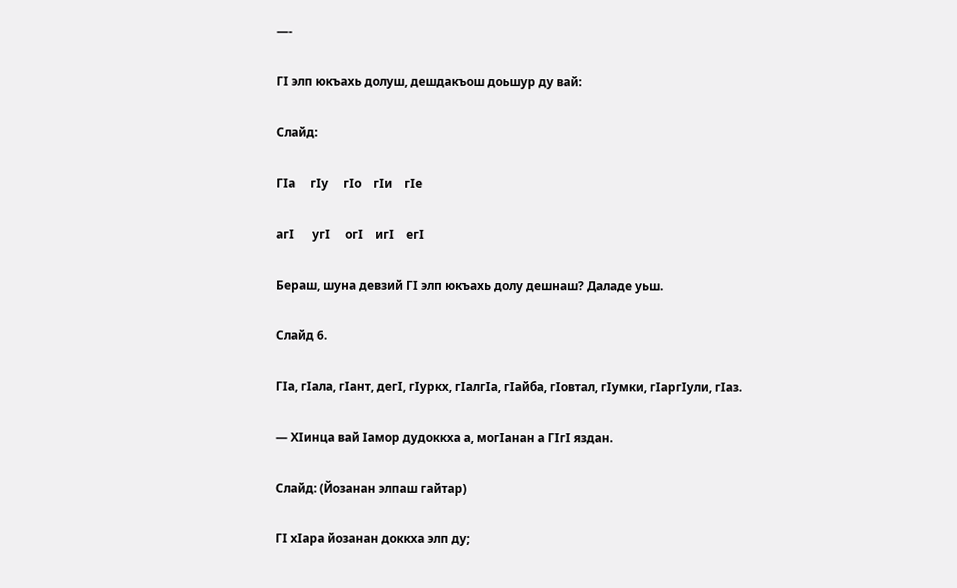—-

ГI элп юкъахь долуш, дешдакъош доьшур ду вай:

Слайд:

ГIа     гIу     гIо    гIи    гIе

агI      угI     огI    игI    егI

Бераш, шуна девзий ГI элп юкъахь долу дешнаш? Даладе уьш.

Слайд 6.

ГIа, гIала, гIант, дегI, гIуркх, гIалгIа, гIайба, гIовтал, гIумки, гIаргIули, гIаз.

— ХIинца вай Iамор дудоккха а, могIанан а ГIгI яздан.

Слайд: (Йозанан элпаш гайтар)

ГI хIара йозанан доккха элп ду;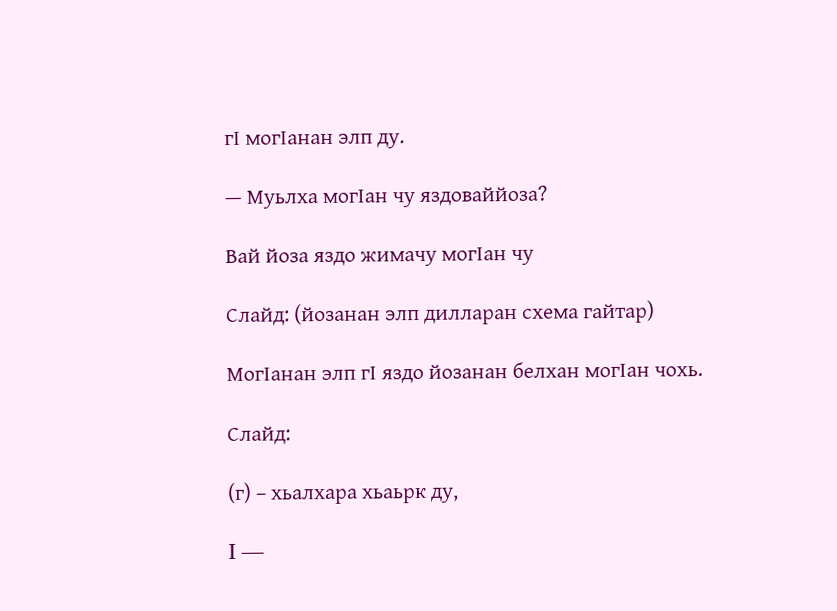гI могIанан элп ду.

— Муьлха могIан чу яздоваййоза?

Вай йоза яздо жимачу могIан чу

Слайд: (йозанан элп дилларан схема гайтар)

МогIанан элп гI яздо йозанан белхан могIан чохь.

Слайд:

(г) – хьалхара хьаьрк ду,

I —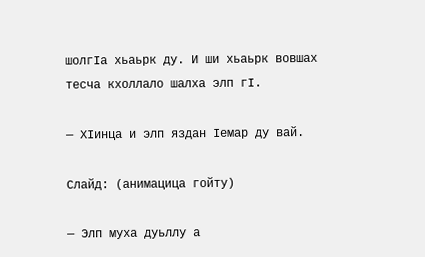шолгIа хьаьрк ду. И ши хьаьрк вовшах тесча кхоллало шалха элп гI.

— ХIинца и элп яздан Iемар ду вай.

Слайд: (анимацица гойту)

— Элп муха дуьллу а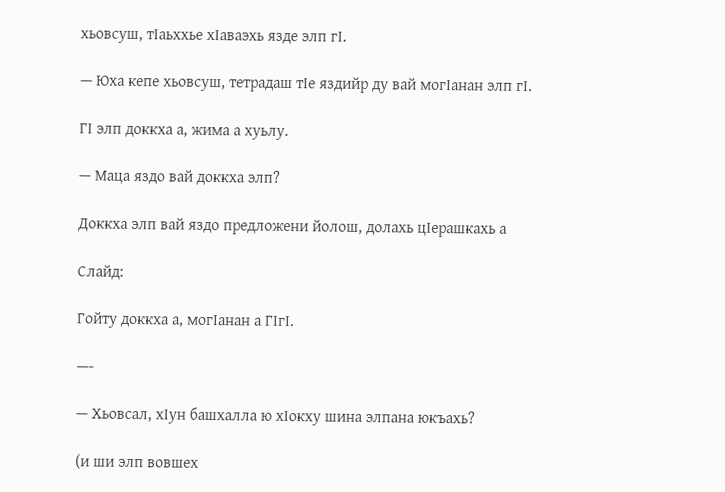хьовсуш, тIаьххье хIаваэхь язде элп гI.

— Юха кепе хьовсуш, тетрадаш тIе яздийр ду вай могIанан элп гI.

ГI элп доккха а, жима а хуьлу.

— Маца яздо вай доккха элп?

Доккха элп вай яздо предложени йолош, долахь цIерашкахь а

Слайд:

Гойту доккха а, могIанан а ГIгI.

—-

— Хьовсал, хIун башхалла ю хIокху шина элпана юкъахь?

(и ши элп вовшех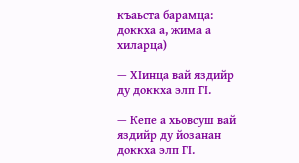къаьста барамца: доккха а, жима а хиларца)

— ХIинца вай яздийр ду доккха элп ГI.

— Кепе а хьовсуш вай яздийр ду йозанан доккха элп ГI.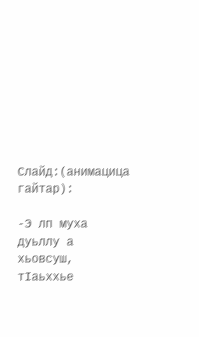Слайд:(анимацица гайтар):

-Э лп муха дуьллу а хьовсуш, тIаьххье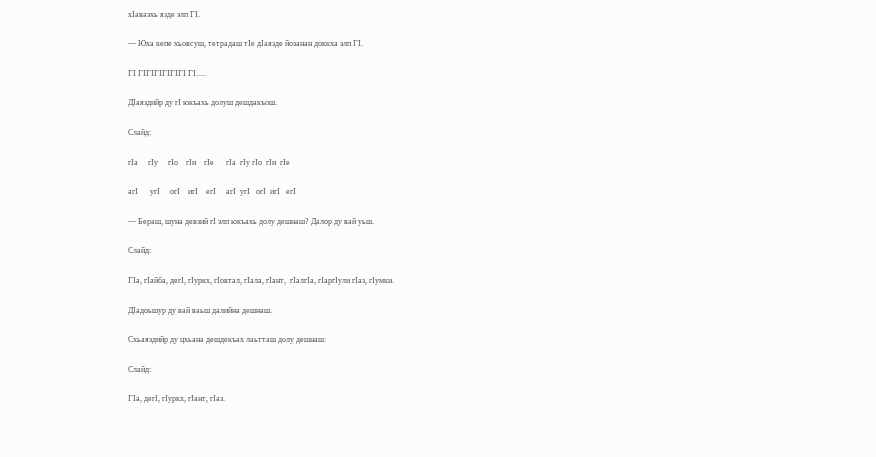хIаваэхь язде элп ГI.

— Юха кепе хьовсуш, тетрадаш тIе дIаязде йозанан доккха элп ГI.

ГI ГIГIГIГIГIГI ГI….

ДIаяздийр ду гI юкъахь долуш дешдакъош.

Слайд:

гIа     гIу     гIо    гIи    гIе      гIа  гIу гIо  гIи  гIе

агI      угI     огI    игI    егI     агI  угI   огI  игI   егI

— Бераш, шуна девзий гI элп юкъахь долу дешнаш? Далор ду вай уьш.

Слайд:

ГIа, гIайба, дегI, гIуркх, гIовтал, гIала, гIант,  гIалгIа, гIаргIули гIаз, гIумки.

ДIадоьшур ду вай ваьш далийна дешнаш.

Схьаяздийр ду цхьана дешдекъах лаьтташ долу дешнаш:

Слайд:

ГIа, дегI, гIуркх, гIант, гIаз.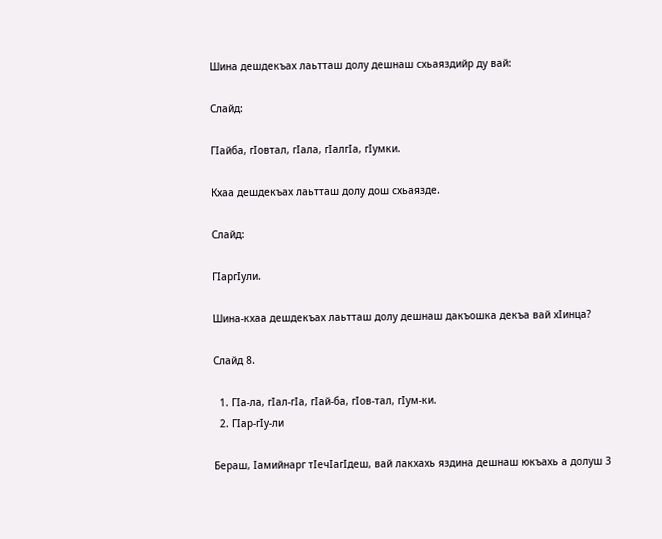Шина дешдекъах лаьтташ долу дешнаш схьаяздийр ду вай:

Слайд:

ГIайба, гIовтал, гIала, гIалгIа, гIумки.

Кхаа дешдекъах лаьтташ долу дош схьаязде.

Слайд:

ГIаргIули.

Шина-кхаа дешдекъах лаьтташ долу дешнаш дакъошка декъа вай хIинца?

Слайд 8.

  1. ГIа-ла, гIал-гIа, гIай-ба, гIов-тал, гIум-ки.
  2. ГIар-гIу-ли

Бераш, Iамийнарг тIечIагIдеш, вай лакхахь яздина дешнаш юкъахь а долуш 3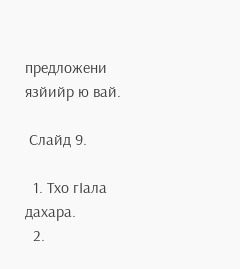предложени язйийр ю вай.

 Слайд 9.

  1. Тхо гIала дахара.
  2.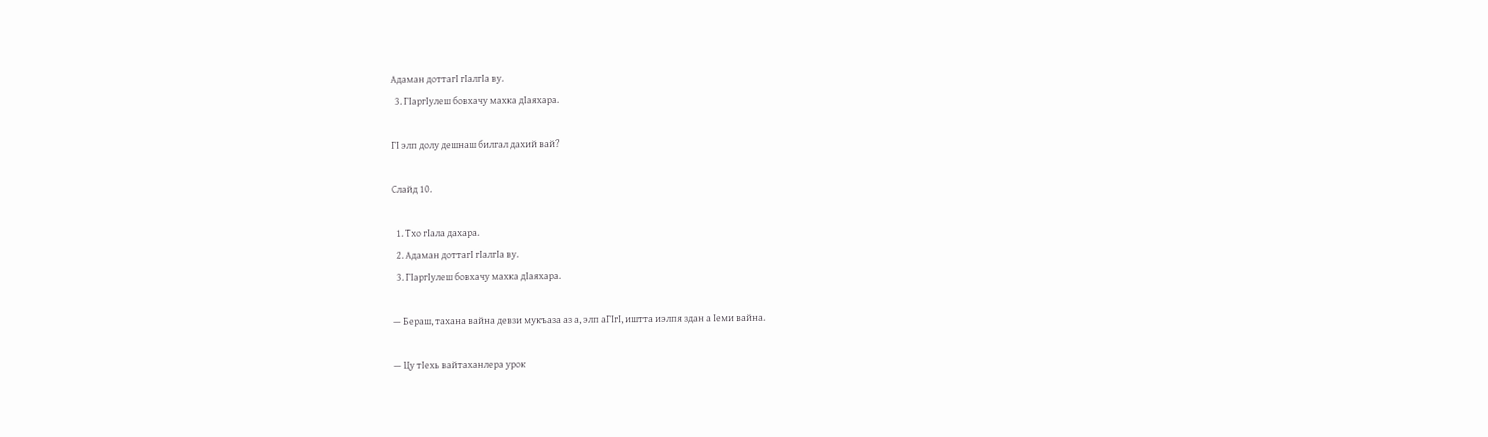Адаман доттагI гIалгIа ву.
  3. ГIаргIулеш бовхачу махка дIаяхара.

ГI элп долу дешнаш билгал дахий вай?

Слайд 10.

  1. Тхо гIала дахара.
  2. Адаман доттагI гIалгIа ву.
  3. ГIаргIулеш бовхачу махка дIаяхара.

— Бераш, тахана вайна девзи мукъаза аз а, элп аГIгI, иштта иэлпя здан а Iеми вайна.

— Цу тIехь вайтаханлера урок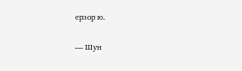ерзор ю.

— Шун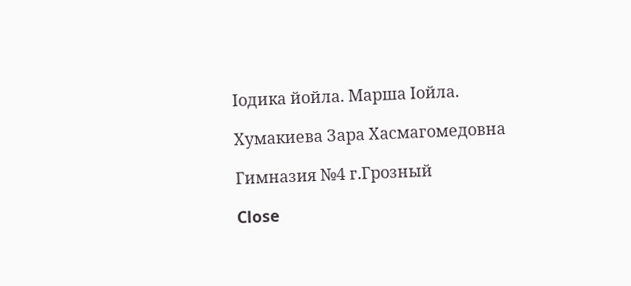Iодика йойла. Марша Iойла.

Хумакиева Зара Хасмагомедовна

Гимназия №4 г.Грозный

Close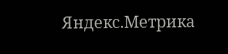Яндекс.Метрика